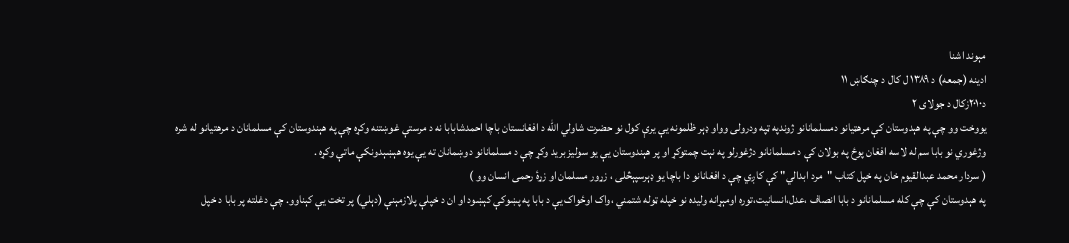مېوند اشنا
ادينه (جمعه) د ١٣٨٩ ل کال د چنګاښ ١١
د٢٠١٠زکال د جولای ٢
يووخت وو چې په هېدوستان کې مرهټيانو دمسلمانانو ژوندپه ټپه ودرولی وواو ډېر ظلمونه يې يرې کول نو حضرت شاولي الله د افغانستان باچا احمدشابابا نه د مرستې غوښتنه وکړه چې په هېندوستان کې مسلمانان د مرهتيانو له شره وژغوري نو بابا سم له لاسه افغان پوځ په بولان کې د مسلمانانو دژغورلو په نېت چمتوکړ او پر هېندوستان يې يو سوليز بريد وکړ چې د مسلمانانو دوښمانان ته يې يوه هېښېدونکې ماتې وکړه .
( سردار محمد عبدالقيوم خان په خپل کتاب "مرد ابدالي" کې کاږي چې د افغانانو دا باچا يو ډېرسپېڅلی ، زړور مسلمان او زړۀ رحمی انسان وو )
په هېدوستان کې چې کله مسلمانانو د بابا انصاف ،عدل،انسانيت،توره اومېړانه وليده نو خپله ټوله شتمني ،واک اوځواک يې د بابا په پښوکې کېښود او ان د خپلې پلازمېنې (دېلي) پر تخت يې کېناوو. چې دغلته پر بابا د خپل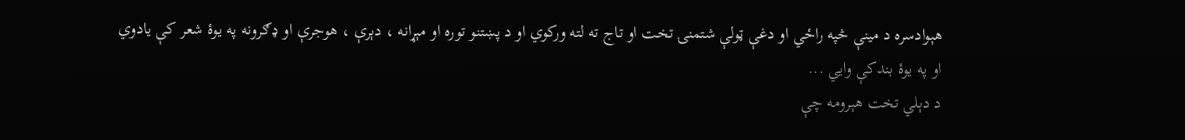هېوادسره د مينې څپه راځي او دغې ټولې شتمنۍ تخت او تاج ته لته ورکوي او د پښتنو توره او مېړانه ، دېرې ، هوجرې او ډګرونه په يوۀ شعر کې يادوي او په يوۀ بندکې وايي ...
د دېلي تخت هېرومه چې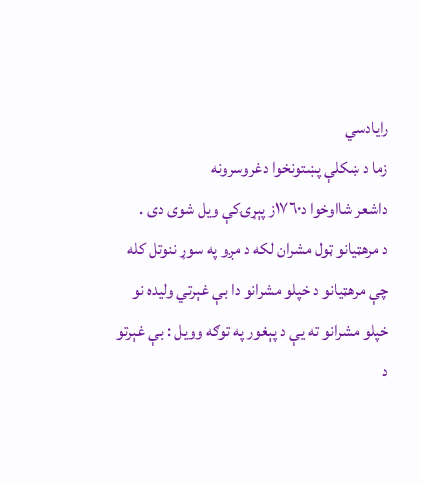رايادسي
زما د ښکلې پښتونخوا دغروسرونه
داشعر شااوخوا د١٧٦٠ز پېړۍکې ويل شوی دی .
د مرهټيانو ټول مشران لکه د مږو په سوړ ننوتل کله چې مرهټيانو د خپلو مشرانو دا بې غېرتي وليده نو خپلو مشرانو ته يې د پېغور په توګه وويل : بې غېرتو د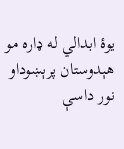يوۀ ابدالي له ډاره مو هېدوستان پرېښوداو نور داسې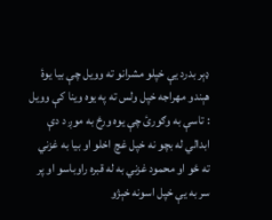ډېر بدرد يې خپلو مشرانو ته وویل چې بيا يوۀ هېندو مهراجه خپل ولس ته په يوه وينا کې وويل : تاسې به وګورئ چې يوه ورځ به موږ د دې ابدالي له بچو نه خپل غچ اخلو او بيا به غزني ته ځو او محمود غزني به له قبره راوباسو او پر سر به يې خپل اسونه خېژو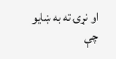او نړۍ ته به ښايو چې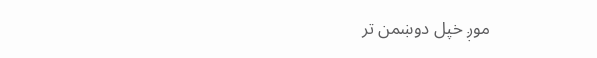موږ خپل دوښمن تر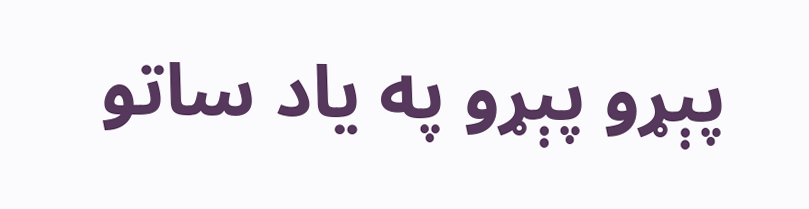پېړو پېړو په ياد ساتو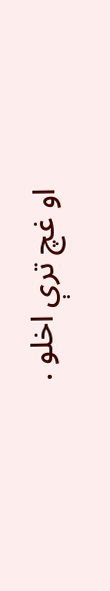او غچ ترې اخلو .